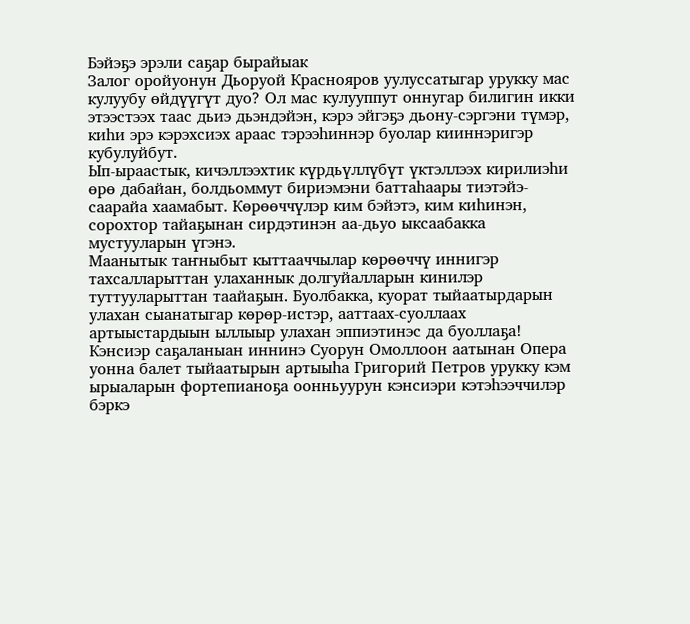Бэйэҕэ эрэли саҕар бырайыак
Залог оройуонун Дьоруой Краснояров уулуссатыгар урукку мас кулуубу өйдүүгүт дуо? Ол мас кулууппут оннугар билигин икки этээстээх таас дьиэ дьэндэйэн, кэрэ эйгэҕэ дьону-сэргэни түмэр, киһи эрэ кэрэхсиэх араас тэрээһиннэр буолар кииннэригэр кубулуйбут.
Ып-ыраастык, кичэллээхтик күрдьүллүбүт үктэллээх кирилиэһи өрө дабайан, болдьоммут бириэмэни баттаһаары тиэтэйэ-саарайа хаамабыт. Көрөөччүлэр ким бэйэтэ, ким киһинэн, сорохтор тайаҕынан сирдэтинэн аа-дьуо ыксаабакка мустууларын үгэнэ.
Маанытык таҥныбыт кыттааччылар көрөөччү иннигэр тахсалларыттан улаханнык долгуйалларын кинилэр туттууларыттан таайаҕын. Буолбакка, куорат тыйаатырдарын улахан сыанатыгар көрөр-истэр, ааттаах-суоллаах артыыстардыын ыллыыр улахан эппиэтинэс да буоллаҕа! Кэнсиэр саҕаланыан иннинэ Суорун Омоллоон аатынан Опера уонна балет тыйаатырын артыыһа Григорий Петров урукку кэм ырыаларын фортепианоҕа оонньуурун кэнсиэри кэтэһээччилэр бэркэ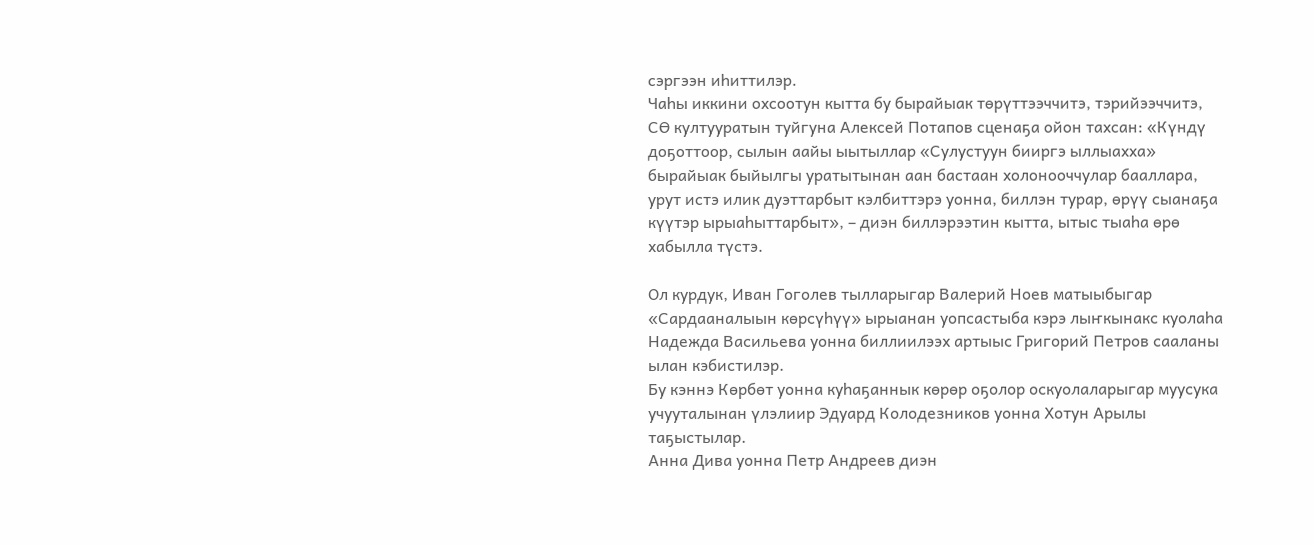сэргээн иһиттилэр.
Чаһы иккини охсоотун кытта бу бырайыак төрүттээччитэ, тэрийээччитэ, СӨ култууратын туйгуна Алексей Потапов сценаҕа ойон тахсан: «Күндү доҕоттоор, сылын аайы ыытыллар «Сулустуун бииргэ ыллыахха» бырайыак быйылгы уратытынан аан бастаан холонооччулар бааллара, урут истэ илик дуэттарбыт кэлбиттэрэ уонна, биллэн турар, өрүү сыанаҕа күүтэр ырыаһыттарбыт», – диэн биллэрээтин кытта, ытыс тыаһа өрө хабылла түстэ.

Ол курдук, Иван Гоголев тылларыгар Валерий Ноев матыыбыгар «Сардааналыын көрсүһүү» ырыанан уопсастыба кэрэ лыҥкынакс куолаһа Надежда Васильева уонна биллиилээх артыыс Григорий Петров сааланы ылан кэбистилэр.
Бу кэннэ Көрбөт уонна куһаҕаннык көрөр оҕолор оскуолаларыгар муусука учууталынан үлэлиир Эдуард Колодезников уонна Хотун Арылы таҕыстылар.
Анна Дива уонна Петр Андреев диэн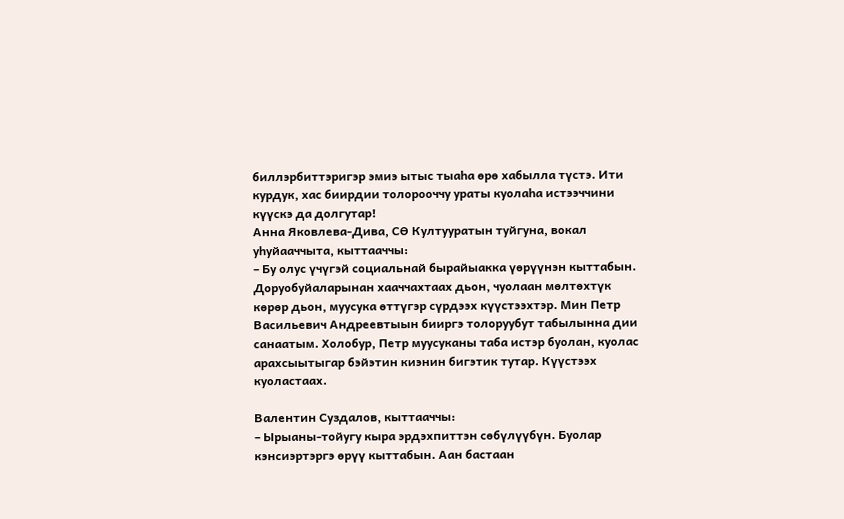биллэрбиттэригэр эмиэ ытыс тыаһа өрө хабылла түстэ. Ити курдук, хас биирдии толорооччу ураты куолаһа истээччини күүскэ да долгутар!
Анна Яковлева-Дива, СӨ Култууратын туйгуна, вокал уһуйааччыта, кыттааччы:
– Бу олус үчүгэй социальнай бырайыакка үөрүүнэн кыттабын. Доруобуйаларынан хааччахтаах дьон, чуолаан мөлтөхтүк көрөр дьон, муусука өттүгэр сүрдээх күүстээхтэр. Мин Петр Васильевич Андреевтыын бииргэ толоруубут табылынна дии санаатым. Холобур, Петр муусуканы таба истэр буолан, куолас арахсыытыгар бэйэтин киэнин бигэтик тутар. Күүстээх куоластаах.

Валентин Суздалов, кыттааччы:
– Ырыаны-тойугу кыра эрдэхпиттэн сөбүлүүбүн. Буолар кэнсиэртэргэ өрүү кыттабын. Аан бастаан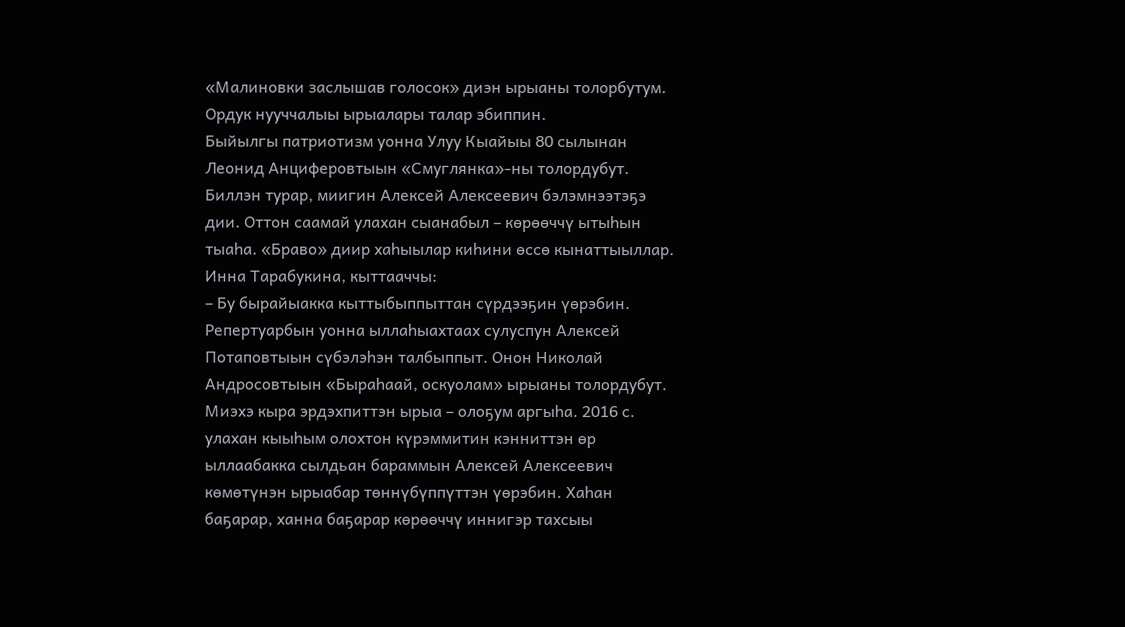«Малиновки заслышав голосок» диэн ырыаны толорбутум. Ордук нууччалыы ырыалары талар эбиппин.
Быйылгы патриотизм уонна Улуу Кыайыы 80 сылынан Леонид Анциферовтыын «Смуглянка»-ны толордубут. Биллэн турар, миигин Алексей Алексеевич бэлэмнээтэҕэ дии. Оттон саамай улахан сыанабыл – көрөөччү ытыһын тыаһа. «Браво» диир хаһыылар киһини өссө кынаттыыллар.
Инна Тарабукина, кыттааччы:
– Бу бырайыакка кыттыбыппыттан сүрдээҕин үөрэбин. Репертуарбын уонна ыллаһыахтаах сулуспун Алексей Потаповтыын сүбэлэһэн талбыппыт. Онон Николай Андросовтыын «Быраһаай, оскуолам» ырыаны толордубут. Миэхэ кыра эрдэхпиттэн ырыа – олоҕум аргыһа. 2016 с. улахан кыыһым олохтон күрэммитин кэнниттэн өр ыллаабакка сылдьан бараммын Алексей Алексеевич көмөтүнэн ырыабар төннүбүппүттэн үөрэбин. Хаһан баҕарар, ханна баҕарар көрөөччү иннигэр тахсыы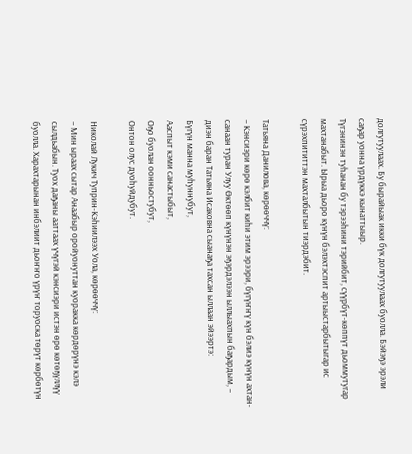долгутуулаах. Бу бырайыак икки бүк долгутуулаах буолла. Бэйэҕэ эрэли саҕар уонна үрдүккэ кынаттыыр.
Түгэнинэн туһанан бу тэрээһини тэрийбит, сүүрбүт-көппүт дьоммутугар махтанабыт. Ырыа дьоро күнүн бэлэхтэспит артыыстарбытыгар ис сүрэхпититтэн махталбытын тиэрдэбит.

Татьяна Данилова, көрөөччү:
– Кэнсиэри көрө кэлбит киһи этим эрээри, бүгүҥҥү күн бэлиэ күнүн ахтан-санаан туран Улуу Өктөөп күнүнэн эҕэрдэлээн ыллыахпын баҕардым, – диэн баран Татьяна Исаковна сыанаҕа тахсан ыллаан эйээртэ:
Бүгүн манна муһуннубут,
Ааспыт кэми санастыбыт,
Оҕо буолан оонньостубут,
Онтон олус дуоһуйдубут.

Николай Лукич Туприн-Кэһиилээх Уола, көрөөччү:
– Мин ыраах сытар Анаабыр оройуонуттан куоракка көрдөрүнэ кэлэ сылдьабын. Туох даҕаны ааттаах үчүгэй кэнсиэри истэн өрө көтөҕүллүү буолла. Харахтарынан инбэлиит дьоҥҥо үрүҥ торуоска төрүт көрбөтүн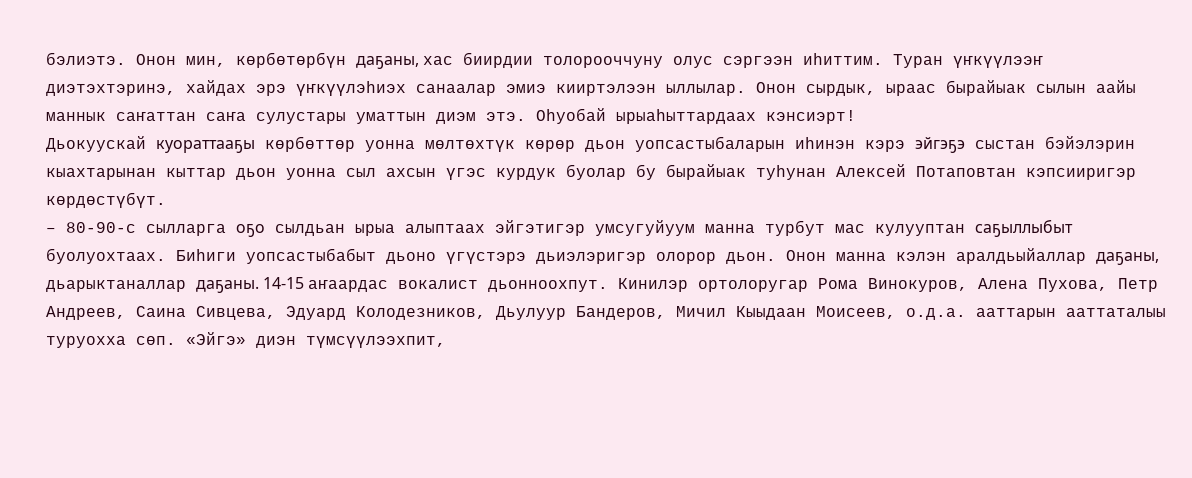бэлиэтэ. Онон мин, көрбөтөрбүн даҕаны, хас биирдии толорооччуну олус сэргээн иһиттим. Туран үҥкүүлээҥ диэтэхтэринэ, хайдах эрэ үҥкүүлэһиэх санаалар эмиэ кииртэлээн ыллылар. Онон сырдык, ыраас бырайыак сылын аайы маннык саҥаттан саҥа сулустары уматтын диэм этэ. Оһуобай ырыаһыттардаах кэнсиэрт!
Дьокуускай куораттааҕы көрбөттөр уонна мөлтөхтүк көрөр дьон уопсастыбаларын иһинэн кэрэ эйгэҕэ сыстан бэйэлэрин кыахтарынан кыттар дьон уонна сыл ахсын үгэс курдук буолар бу бырайыак туһунан Алексей Потаповтан кэпсииригэр көрдөстүбүт.
– 80-90-с сылларга оҕо сылдьан ырыа алыптаах эйгэтигэр умсугуйуум манна турбут мас кулууптан саҕыллыбыт буолуохтаах. Биһиги уопсастыбабыт дьоно үгүстэрэ дьиэлэригэр олорор дьон. Онон манна кэлэн аралдьыйаллар даҕаны, дьарыктаналлар даҕаны. 14-15 аҥаардас вокалист дьонноохпут. Кинилэр ортолоругар Рома Винокуров, Алена Пухова, Петр Андреев, Саина Сивцева, Эдуард Колодезников, Дьулуур Бандеров, Мичил Кыыдаан Моисеев, о.д.а. ааттарын ааттаталыы туруохха сөп. «Эйгэ» диэн түмсүүлээхпит,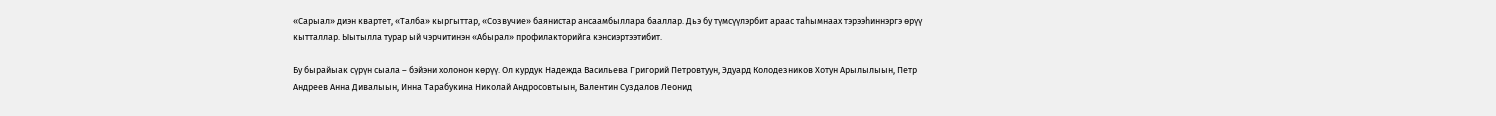«Сарыал» диэн квартет, «Талба» кыргыттар, «Созвучие» баянистар ансаамбыллара бааллар. Дьэ бу түмсүүлэрбит араас таһымнаах тэрээһиннэргэ өрүү кытталлар. Ыытылла турар ый чэрчитинэн «Абырал» профилакторийга кэнсиэртээтибит.

Бу бырайыак сүрүн сыала – бэйэни холонон көрүү. Ол курдук Надежда Васильева Григорий Петровтуун, Эдуард Колодезников Хотун Арылылыын, Петр Андреев Анна Дивалыын, Инна Тарабукина Николай Андросовтыын, Валентин Суздалов Леонид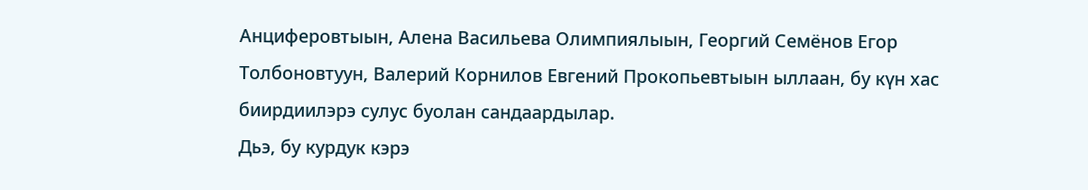Анциферовтыын, Алена Васильева Олимпиялыын, Георгий Семёнов Егор Толбоновтуун, Валерий Корнилов Евгений Прокопьевтыын ыллаан, бу күн хас биирдиилэрэ сулус буолан сандаардылар.
Дьэ, бу курдук кэрэ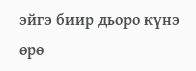эйгэ биир дьоро күнэ өрө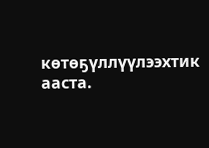көтөҕүллүүлээхтик ааста.